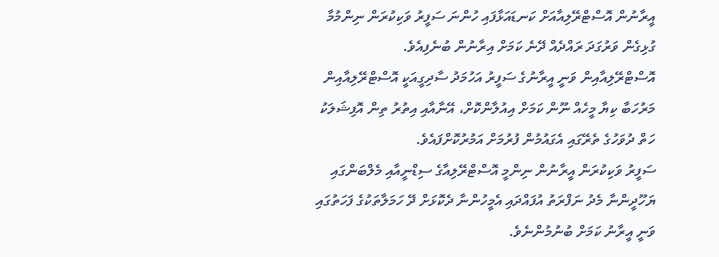އީރާނުން އޮސްޓްރޭލިއާއަށް ކަނޑައަޅާފައި ހުންނަ ސަފީރު ވަކިކުރަން ނިންމުމާ ގުޅިގެން ވަރުގަދަ ރައްދެއް ދޭނެ ކަމަށް އިރާނުން ބުނެފިއެވެ.
އޮސްޓްރޭލިއާއިން ވަނީ އީރާނުގެ ސަފީރު އަހުމަދު ސާދިގީއަކީ އޮސްޓްރޭލިއާއިން މަރުހަބާ ކިޔާ މީހެއް ނޫން ކަމަށް އިއުލާންކޮށް، އޭނާއާއި އިތުރު ތިން އޮފިޝަލަކު ހަތް ދުވަހުގެ ތެރޭގައި އެގައުމުން ފުރުމަށް އަމުރުކޮށްފައެވެ.
ސަފީރު ވަކިކުރަން އީރާނުން ނިންމީ އޮސްޓްރޭލިއާގެ ސިޑްނީއާއި މެލްބަންގައި ޔަހޫދީންނާ މެދު ނަފްރަތު އުފައްދައި އެމީހުންނާ ދެކޮޅަށް ދޭ ހަމަލާތަކުގެ ފަހަތުގައި ވަނީ އީރާނު ކަމަށް ބުނުމުންނެވެ.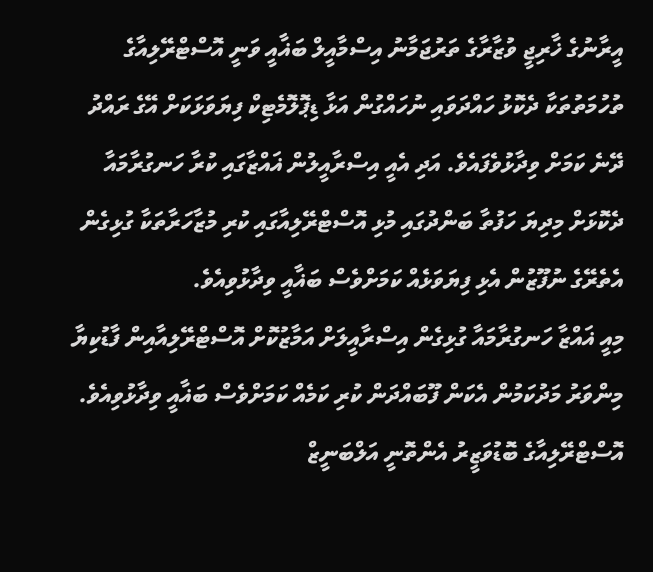އީރާނުގެ ޚާރިޖީ ވުޒާރާގެ ތަރުޖަމާނު އިސްމާއީލް ބަޣާއީ ވަނީ އޮސްޓްރޭލިއާގެ ތުހުމަތުތަކާ ދެކޮޅު ހައްދަވައި ނުހައްގުން އަޅާ ޑިޕޮލޮމެޓިކް ފިޔަވަޅަކަށް އޭގެ ރައްދު ދޭނެ ކަމަށް ވިދާޅުވެފައެވެ. އަދި އެއީ އިސްރާއީލުން ޣައްޒާގައި ކުރާ ހަނގުރާމައާ ދެކޮޅަށް މިދިޔަ ހަފުތާ ބަންދުގައި މުޅި އޮސްޓްރޭލިއާގައި ކުރި މުޒާހަރާތަކާ ގުޅިގެން އެތެރޭގެ ނުފޫޒުން އެޅި ފިޔަވަޅެއް ކަމަށްވެސް ބަޣާއީ ވިދާޅުވިއެވެ.
މިއީ ޣައްޒާ ހަނގުރާމައާ ގުޅިގެން އިސްރާއީލަށް އަމާޒުކޮށް އޮސްޓްރޭލިއާއިން ފާޑުކިޔާ މިންވަރު މަދުކަމުން އެކަން ފޫބައްދަން ކުރި ކަމެއް ކަމަށްވެސް ބަޣާއީ ވިދާޅުވިއެވެ.
އޮސްޓްރޭލިއާގެ ބޮޑުވަޒީރު އެންތޮނީ އަލްބަނީޒް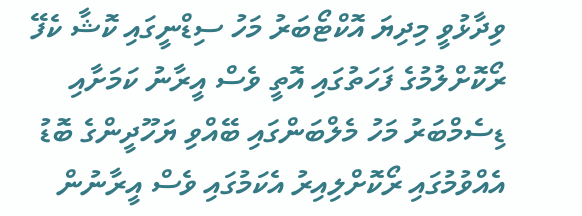ވިދާޅުވީ މިދިޔަ އޮކްޓޯބަރު މަހު ސިޑްނީގައި ކޮޝާ ކެފޭ ރޯކޮށްލުމުގެ ފަހަތުގައި އޮތީ ވެސް އީރާނު ކަމަށާއި ޑިސެމްބަރު މަހު މެލްބަންގައި ބޭއްވި ޔަހޫދީންގެ ބޮޑު އެއްވުމުގައި ރޯކޮށްލިއިރު އެކަމުގައި ވެސް އީރާނުން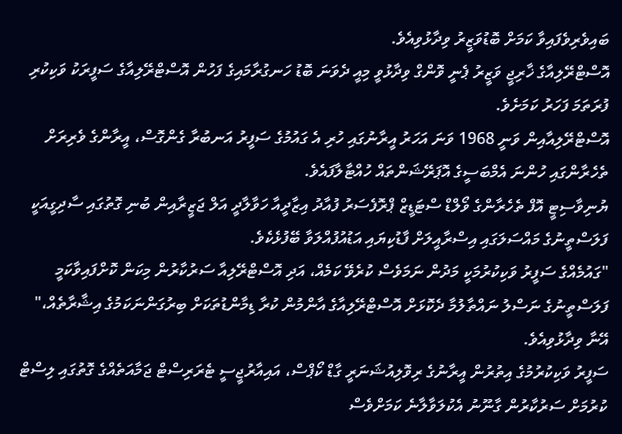ބައިވެރިވެފައިވާ ކަމަށް ބޮޑުވަޒީރު ވިދާޅުވިއެވެ.
އޮސްޓްރޭލިއާގެ ޚާރިޖީ ވަޒީރު ޕެނީ ވޮންގް ވިދާޅުވީ މިއީ ދެވަނަ ބޮޑު ހަނގުރާމައިގެ ފަހުން އޮސްޓްރޭލިއާގެ ސަފީރަކު ވަކިކުރި ފުރަތަމަ ފަހަރު ކަމަށެވެ.
އޮސްޓްރޭލިއާއިން ވަނީ 1968 ވަނަ އަހަރު އީރާނުގައި ހުރި އެ ގައުމުގެ ސަފީރު އަނބުރާ ގެންގޮސް، އީރާންގެ ވެރިރަށް ތެހެރާންގައި ހުންނަ އެމްބަސީގެ އޮޕަރޭޝަންތައް ހުއްޓާލާފައެވެ.
ޔުނިވާސިޓީ އޮފް ތެހެރާންގެ ވޯލްޑް ސްޓަޑީޒް ޕްރޮފެސަރު ފުއާދު އިޒާދީއާ ހަވާލާދީ އަލް ޖަޒީރާއިން ބުނި ގޮތުގައި ސާދިގީއަކީ ފަލަސްތީނުގެ މައްސަލަގައި އިސްރާއީލަށް ފާޑުކިޔައި އަޑުއުފުއްލަވާ ބޭފުޅެކެވެ.
"ގައުމެއްގެ ސަފީރު ވަކިކުރުމަކީ މަދުން ނަމަވެސް ކުރެވޭ ކަމެއް، އަދި އޮސްޓްރޭލިއާ ސަރުކާރުން މިކަން ކޮށްފައިވާކަމީ ފަލަސްތީނުގެ ނަސްލު ނައްތާލުމާ ދެކޮޅަށް އޮސްޓްރޭލިއާގެ އާންމުން ކުރާ ޑިމާންޑުތަކަށް ބިރުގަންނަކަމުގެ އިޝާރާތެއް،" އޭނާ ވިދާޅުވިއެވެ.
ސަފީރު ވަކިކުރުމުގެ އިތުރުން އީރާނުގެ ރިވޮލިއުޝަނަރީ ގާޑް ކޯޕްސް، އައިއާރުޖީސީ ޓެރަރިސްޓް ޖަމާއަތެއްގެ ގޮތުގައި ލިސްޓް ކުރުމަށް ސަރުކާރުން ގާނޫނު އެކުލަވާލާނެ ކަމަށްވެސް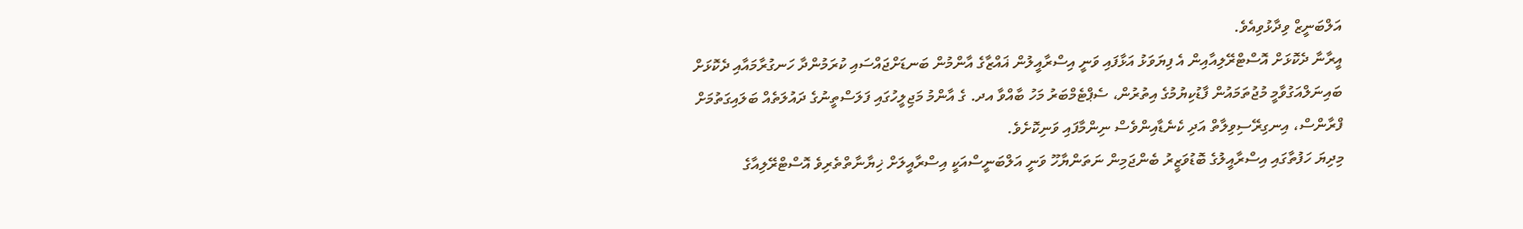އަލްބަނީޒް ވިދާޅުވިއެވެ.
އީރާނާ ދެކޮޅަށް އޮސްޓްރޭލިއާއިން އެ ފިޔަވަޅު އަޅާފައި ވަނީ އިސްރާއީލުން ޣައްޒާގެ އާންމުން ބަނޑަށްޖައްސައި ކުރަމުންދާ ހަނގުރާމައާއި ދެކޮޅަށް ބައިނަލްއަގުވާމީ މުޖުތަމައުން ފާޑުކިޔުމުގެ އިތުރުން، ސެޕްޓެމްބަރު މަހު ބާއްވާ އދ. ގެ އާންމު މަޖިލީހުގައި ފަލަސްތީނުގެ ދައުލަތެއް ބަލައިގަތުމަށް ފްރާންސް، އިނގިރޭސިވިލާތް އަދި ކެނެޑާއިންވެސް ނިންމާފައި ވަނިކޮށެވެ.
މިދިޔަ ހަފުތާގައި އިސްރާއީލުގެ ބޮޑުވަޒީރު ބެންޖަމިން ނަތަންޔާހޫ ވަނީ އަލްބަނީސްއަކީ އިސްރާއީލަށް ޚިޔާނާތްތެރިވެ އޮސްޓްރޭލިއާގެ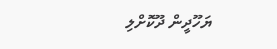ޔަހޫދީން ދޫކޮށްލި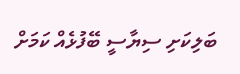ބަލިކަށި ސިޔާސީ ބޭފުޅެއް ކަމަށް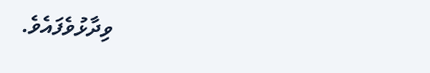ވިދާޅުވެފައެވެ.